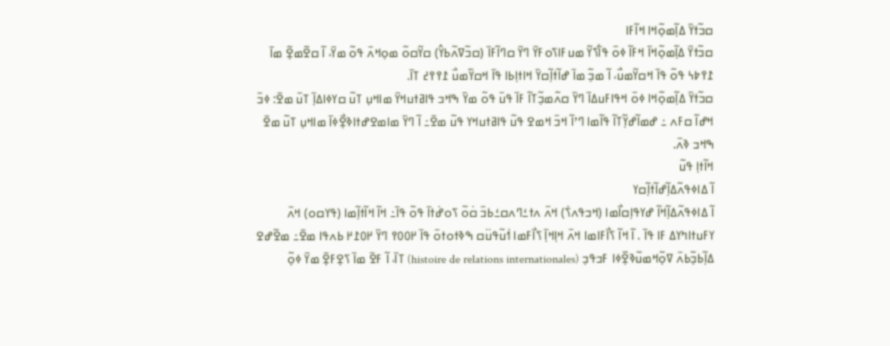ߛߏ߬ߙߌ߫ ߡߊ߲߬ߘߋ߲߬ߞߊ ߞߊ߬ߓߊ
ߛߏ߬ߙߌ߫ ߡߊ߲߬ߘߋ߲߬ߞߊ߫ ߞߓߊ߬ ߦߋ߫ ߟߊ߱ߖߌ߬ ߘߎߓߊߖߋߓߌ߫ ߣߌ߫ ߛߣߊ߬ߓߊ߫ (ߛߏ߬ߜߍ߬ߕߌ߮) ߛߌ߬ߛߋ߬ ߘߋ߲ߞߍ߫ ߟߋ߬ ߘߌ߫، ߊ߬ ߛߐ߬ߘߐ߲߬ ߘߊ߫ ߁߉߈߆ ߟߋ߬ ߟߊ߫ ߞߛߌ߬ߘߎ߯، ߊ߬ ߘߏ߲߬ ߘߊ߫ ߝߊ߬ߙߊ߲߬ߛߌ߫ ߞߊߙߊ߲ߕߊ ߟߊ߫ ߞߛߌ߬ߘߎ߯ ߁߉߉߄ ߠߊ߫.
ߛߏ߬ߙߌ߫ ߡߊ߲߬ߘߋ߲߬ߞߊ ߦߋ߫ ߞߟߊߓߎߡߊ߫ ߣߌ߫ ߛߍ߬ߘߏ߲߬ߠߊ߬ ߓߊ߫ ߟߎ߫ ߟߋ߬ ߘߌ߫ ߒߞߏ ߟߊߥߙߎߞߌ߫ ߘߊߞߎ߲ ߠߎ߬ ߛߌߦߊߡߊ߲߫ ߠߎ߫ ߘߐ߫: ߦߏ߫ ߞߝߊ߬ ߛߓߍ ߸ ߝߘߊ߬ߝߌ߲߬ߠߊ߬ ߟߊ߬ߘߊ ߣߴߊ߬ ߞߏ߫ ߞߘߐ ߟߎ߬ ߟߊߥߙߎߞߌ ߟߎ߬ ߘߐ߫߸ ߊ߬ ߣߌ߫ ߘߊߘߐߝߙߊߢߐ߲߯ߦߊ߫ ߘߊߞߎ߲ ߠߎ߬ ߘߐ߫ ߒߞߏ ߢߍ߫.
ߞߊ߬ߙߊ߲ ߟߎ߬
ߊ߬ ߡߊߦߟߍ߬ߡߊ߲߬ߝߊ߬ߙߊ߲߬ߛߌ
ߊ߬ ߡߊߦߟߍ߬ߡߊ߲߬ߞߊ߬ ߝߌߟߊ߲ߛߊ߯ߘߊ (ߞߏߟߍߖ߭) ߞߍ߫ ߍߙߑߣߍߛߑߕߏ߫ ߛ߭ߋ߬ ߖߋߝ߭ߙߊ߫ ߟߋ߬ ߟߊ߫߸ ߞߊ߬ ߞߊ߬ߙߊ߲߬ߘߊ (ߟߌߛߋ) ߞߍ߫ ߌߓߎߙߊߤߌߡ ߓߊ ߟߊ߫ . ߊ߬ ߞߊ߬ ߖߊ߯ߓߊߘߊ ߞߍ߫ ߞߊ߲ߞߊ߲߫ ߖߊ߯ߓߘߊ ߗ߭ߎ߬ߟߎ߳ߛ ߒߢߙߋߙߋ߫ ߟߊ߫ ߂߀߀߉ ߣߌ߫ ߂߀߁߂ ߕߍߟߊ ߘߐ߫߸ ߘߐ߬ߝߐ ߡߊ߲߬ߕߏ߲߬ߕߍ߫ ߜߋ߲߬ߞߘߎ߬ߢߐ߲߰ߦߊ ߓߏߟߏ߲ (histoire de relations internationales) ߠߊ߫، ߊ߬ ߓߐ߫ ߘߊ߫ ߖߐ߲ߓߐ߲߫ ߘߌ߫ ߦߋ߲߬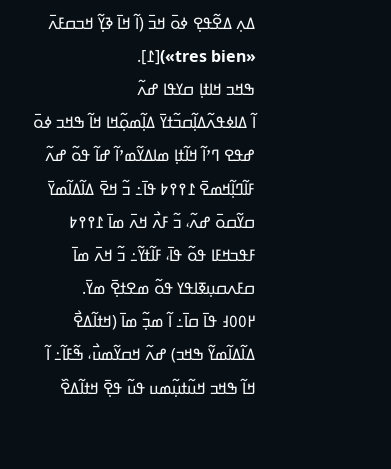ߡߍ߲ ߡߐ߬ߟߐ߲ ߦߋ߫ ߞߏ߫ (ߊ߬ ߞߊ߫ ߢߌ߲߬ ߞߏߛߓߍ߫ «tres bien»)[߁].
ߒߞߏ ߞߊߙߊ߲ ߛߌߟߊ ߝߍ߬
ߊ߬ ߡߊߦߟߍ߬ߡߊ߲߬ߛߏ߬ߙߌ߫ ߡߊ߲߬ߘߋ߲߬ߞߊ ߞߊ߬ ߒߞߏ ߦߋ߫ ߝߟߐ ߣߴߊ߬ ߞߊ߬ߙߊ߲ ߘߊߡߌ߬ߘߴߊ߬ ߝߊ߬ ߟߋ߬ ߝߍ߬ ߓߊ߬ߣߊ߲߬ߞߘߐ߫ ߁߉߉߈ ߟߊ߫߸ ߏ߬ ߞߐ߫ ߡߊ߬ߡߊ߬ߘߌ߫ ߛߌ߬ߛߋ߫ ߝߍ߬، ߏ߬ ߓߍ߯ ߞߍ߫ ߘߊ߫ ߁߉߉߈ ߓߟߏߞߓߊ ߟߋ߬ ߟߊ߫، ߓߊ߬ߙߌ߬߸ ߏ߬ ߞߍ߫ ߘߊ߫ ߛߓߍߛߎ߲ߧߊߟߌ ߟߋ߬ ߘߐߙߐ߲߫ ߘߌ߫.
߂߀߀߃ ߟߊ߫ ߛߊ߫߸ ߊ߬ ߘߏ߲߬ ߘߊ߫ (ߞߙߊ߬ߡߐ߯ ߡߊ߬ߡߊ߬ߘߌ߬ ߒߞߏ) ߝߍ߬ ߞߛߌ߬ߘߎ߯، ߒ߬ߓߊ߬߸ ߊ߬ ߞߊ߬ ߒߞߏ ߞߎ߬ߙߎ߲߬ߘߎ ߟߎ߬ ߟߐ߲߫ ߞߙߊ߬ߡߐ߰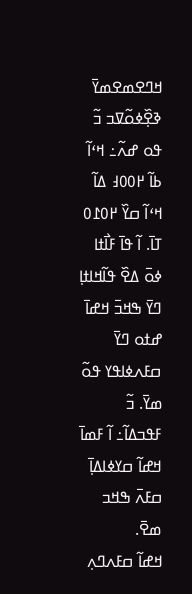ߞߣߐߘߐߘߌ߫ ߢߐ߲߰ߦߋ߬ߜߏ ߏ߬ ߟߋ ߝߍ߬߸ ߞߵߊ߬ ߕߊ߬ ߂߀߀߃ ߡߊ߬ ߞߵߊ߬ ߛߌ߰ ߂߀߁߀ ߠߊ߫. ߊ߬ ߟߊ߫ ߓߊ߯ߙߊ ߦߋ߫ ߡߐ߰ ߟߊ߬ߞߊߙߊ߲ ߣߌ߫ ߒߞߏ߫ ߞߝߊ߫ ߝߙߋ ߣߌ߫ ߛߓߍߦߊߟߌ ߟߋ߬ ߘߌ߫. ߏ߬ ߓߟߏߡߊ߬߸ ߊ߬ ߓߘߊ߫ ߞߝߊ߬ ߛߌߦߊߡߊ߲߫ ߛߓߍ߫ ߒߞߏ ߘߐ߫.
ߞߝߊ߬ ߛߓߍߣߍ߲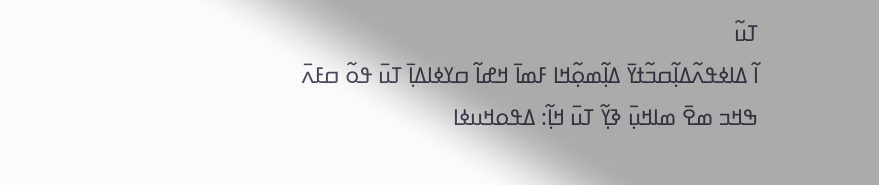ߠߎ߬
ߊ߬ ߡߊߦߟߍ߬ߡߊ߲߬ߛߏ߬ߙߌ߫ ߡߊ߲߬ߘߋ߲߬ߞߊ ߓߘߊ߫ ߞߝߊ߬ ߛߌߦߊߡߊ߲߫ ߠߎ߫ ߟߋ߬ ߛߓߍ߫ ߒߞߏ ߘߐ߫ ߘߊߞߎ߲߫ ߢߌ߲߬ ߠߎ߫ ߞߊ߲߬: ߡߟߋߞߎߦߊ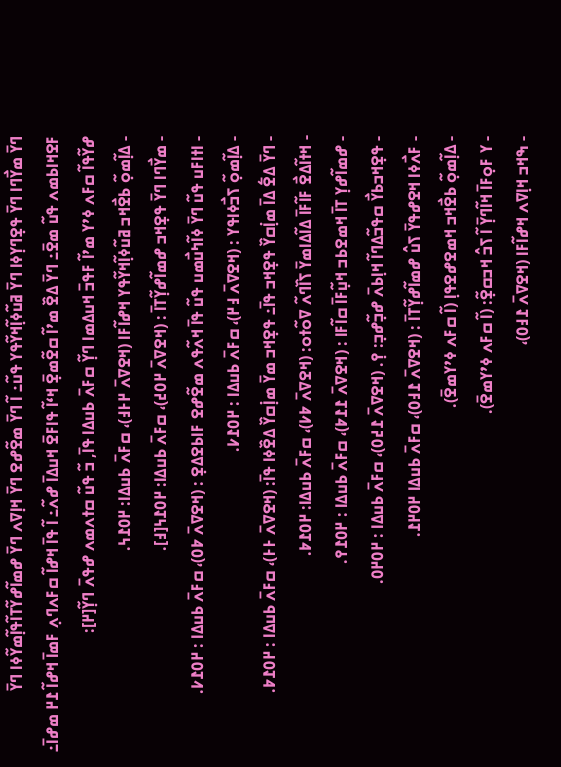ߣߌ߫ ߘߌ߯ߣߊ ߣߌ߫ ߟߐ߲ߣߌ߲ߦߊ ߣߌ߫ ߥߎ߬ߦߊ߲߬ߞߌ߬ߟߌ ߟߎ߬߸ ߊ߬ ߣߌ߫ ߘߐ߬ߝߐ ߣߌ߫ ߞߊ߲ߜߍ ߣߌ߫ ߝߘߊ߬ߝߌ߬ߠߊ߬ߟߊ߲߬ߘߌ߬ߦߊ ߣߌ߫ ߓߐߞߊߕߘߍ ߟߎ߬ ߘߐ߫߸ ߣߌ߫ ߡߐ߰ ߘߴߊ߬ ߛߐ߬ߘߐ߲߫ ߞߵߊ߬ ߟߊߓߐ߫ ߞߎߡߊ߫ ߝߍ߬߸ ߊ߬ ߟߊ߫ ߞߝߊ߬ ߛߓߍߣߍ߲ ߓߘߊ߫ ߞߝߊ߬ ߁߂ ߘߝߊ߫߸ ߝߌ߬ߟߊ߬ ߛߓߍ ߦߴߌ ߘߴߊ߬ ߓߟߏ߫ ߞߎߡߘߊ ߣߌ߲߬ ߛߓߍ߫ ߕߎߡߊ ߟߊ߫, ߏ߬ ߟߎ߬ ߛߙߍߘߍ ߝߟߍ߫ ߣߌ߲߬[߂]:
- ߡߊ߲߬ߘߋ߲߬ ߕߐ߯ߞߏ ߥߎ߬ߦߊ߲߬ߞߌ߬ߟߌ ߞߝߊ߬ߓߊ (ߞߐߜߍ߫ ߂߅߃)، ߛߓߍ߫ ߕߎߡߊ: ߂߀߁߆.
- ߘߌ߯ߣߊ ߣߌ߫ ߟߐ߲ߞߏ ߝߘߊ߬ߝߌ߲߬ߠߊ߫ : (ߞߐߜߍ߫ ߂߀߄)، ߛߓߍ߫ ߕߎߡߊ: ߂߀߁߆[߃].
- ߊߙߊߓߎ ߟߎ߬ ߣߌ߫ ߦߊ߬ߤߎ߯ߘߎ ߟߎ߬ ߟߊ߫ ߞߍ߬ߟߍ ߘߐ߬ߝߐ ߓߊߕߐߡߐ߲ : (ߞߐߜߍ߫ ߈߀)، ߛߓߍ߫ ߕߎߡߊ : ߂߀߁߇.
- ߡߊ߲߬ߘߋ߲߬ ߖߏ߯ߦߊߟߌ : (ߞߐߜߍ߫ ߃߂)، ߛߓߍ߫ ߕߎߡߊ : ߂߀߁߇.
- ߣߌ߫ ߡߐ߱ ߡߊ߫ ߘߊ߲߭ߛߌ߰ ߟߐ߲ߞߏ ߟߊ߫߸ ߟߐ߲ߞߏ ߘߌ߫ ߘߊ߲߭ߛߌ߰ ߡߐ߰ߦߊ ߟߊ߫: (ߞߐߜߍ߫ ߅߅)، ߛߓߍ߫ ߕߎߡߊ : ߂߀߁߈.
- ߞߙߊ߬ߡߐ߯ ߓߊ߬ߓߊ߫ ߡߊ߬ߡߊߘߌ߫ ߖߊ߰ߣߍ߬ ߜߋ߬ߙߋ: (ߞߐߜߍ߫ ߈߇)، ߛߓߍ߫ ߕߎߡߊ: ߂߀߁߈.
- ߝߘߊ߬ߝߌ߲ ߠߊ߫ ߞߘߐߕߏ ߞߎ߲߬ߓߊ߫ ߛߊ߬ߓߊ : (ߞߐߜߍ߫ ߁߁߈)، ߛߓߍ߫ ߕߎߡߊ : ߂߀߁߉.
- ߟߐ߲ߞߏߕߌ߯ ߛߟߏ߬ߡߣߊ߬ ߞߊ߲ߕߍ߫ ߝߏ߲߬ߝߏ߲: ߉߲. (ߞߐߜߍ߫ ߁߄߀)، ߛߓߍ߫ ߕߎߡߊ : ߂߀߂߀.
- ߓߍ߯ߦߊ ߞߐߝߟߌ߫ ߖߎ߮ ߝߘߊ߬ߝߌ߲߬ߠߊ߫ : (ߞߐߜߍ߫ ߁߃߀)، ߛߓߍ߫ ߕߎߡߊ ߂߀߂߁.
- ߡߊ߲߬ߘߋ߲߬ ߕߐ߯ߞߏ ߞߘߐߝߐߟߊ߲ (ߊ߬ ߛߓߍ ߦߴߌߘߐ߫).
- ߌ ߓߋ߲ߓߊ߫ ߞߊ߬ߣߌ߲߫ ߊ߬ ߖߏ߮ ߞߏߛߐ߲߬: (ߊ߬ ߛߓߍ ߦߴߌߘߐ߫).
- ߒߞߏ ߞߊ߲ߜߍ ߞߝߊ߬ߓߊ (ߞߐߜߍ߫ ߁߃߀)،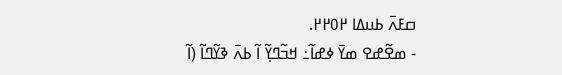ߛߓߍ߫ ߕߎߡߊ ߂߀߂߂.
- ߘߐ߬ߝߐ ߘߌ߫ ߦߝߊ߬߸ ߞߏ߬ߣߌ߲߬ ߊ߬ ߕߍ߫ ߢߌ߬ߣߊ߬ (ߊ߬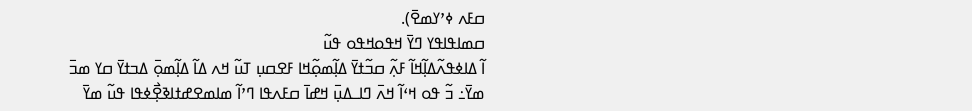ߛߓߍ ߦߴߌߘߐ߫).
ߛߘߊߟߊߟߌ ߣߌ߫ ߞߟߋߞߟߋ ߟߎ߬
ߊ߬ ߡߊߦߟߍ߬ߡߊ߲߬ߞߊ߬ ߓߍ߲߬ ߛߏ߬ߙߌ߫ ߡߊ߲߬ߘߋ߲߬ߞߊ ߓߐߛߎ߲ ߠߎ߬ ߞߍ ߡߊ߬ ߡߊ߲߬ߘߋ߲߫ ߡߏߙߌ߫ ߛߌ ߘߏ߫ ߘߌ߫߸ ߏ߬ ߟߋ ߞߵߊ߬ ߞߍ߫ ߣߊߺߡߎ߲߫ ߞߝߊ߫ ߛߓߍߟߊ ߣߴߊ߬ ߘߊߘߐߝߙߊߢߐ߲߯ߦߟߊ ߟߎ߬ ߘߌ߫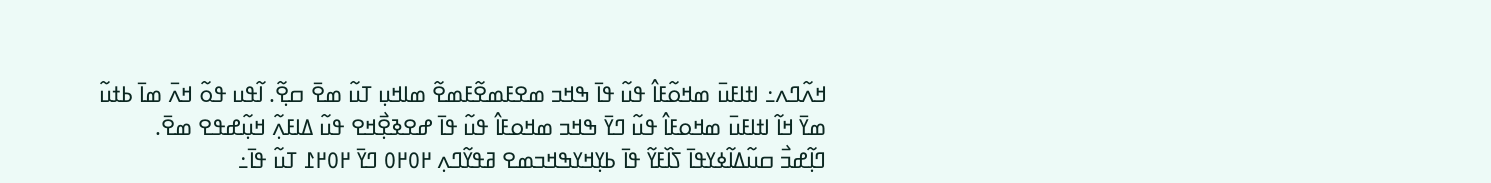ߞߍ߬ߣߍ߸ ߊߙߊߓߎ߫ ߘߞߋ߬ߓߊ߮ ߟߎ߬ ߟߊ߫ ߒߞߏ ߘߐߓߘߐ߬ߓߘߐ߬ ߘߊߞߎ߲ ߠߎ߬ ߘߐ߫ ߛߐ߲߬. ߊ߬ߟߎ ߟߋ߬ ߞߍ߫ ߘߊ߫ ߕߙߎ߬ ߘߌ߫ ߞߊ߬ ߊߙߊߓߎ߫ ߘߞߋߓߊ߮ ߟߎ߬ ߣߌ߫ ߒߞߏ ߘߞߋߓߊ߮ ߟߎ߬ ߟߊ߫ ߝߐߢߐ߲߯ߞߐ ߟߎ߬ ߡߊߓߍ߲߬ ߞߎ߲߬ߝߟߐ ߘߐ߫.
ߣߊ߲߬ߝߏ߯ ߛߎ߬ߡߊ߬ߦߌߟߊ߫ ߖߊ߰ߓߌ߬ ߟߊ߫ ߕߌ߲ߞߌߒߞߏߘߐ ߥߟߌ߬ߣߍ߲ ߂߀߂߀ ߣߌ߫ ߂߀߂߁ ߠߎ߬ ߟߊ߫߸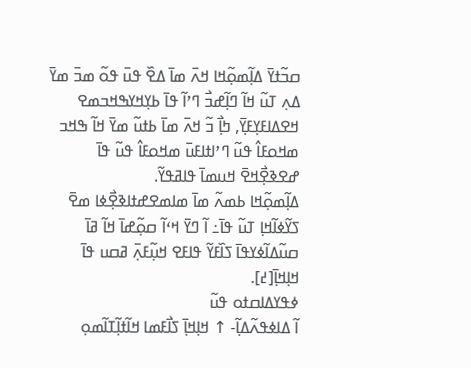ߛߏ߬ߙߌ߫ ߡߊ߲߬ߘߋ߲߬ߞߊ ߞߍ߫ ߘߊ߫ ߡߐ߰ ߟߎ߫ ߟߋ߬ ߘߏ߫ ߘߌ߫ ߡߍ߲ ߠߎ߬ ߞߊ߬ ߣߊ߲߬ߝߏ߯ ߣߴߊ߬ ߟߊ߫ ߕߌ߲ߞߌߒߞߏߘߐ ߞߐߡߊߓߌ߲ߓߌ߲߫, ߤߊ߲߯ ߏ߬ ߞߍ߫ ߘߊ߫ ߕߙߎ߬ ߘߌ߫ ߞߊ߬ ߒߞߏ ߘߞߋߓߊ߮ ߟߎ߬ ߣߴߊߙߊߓߎ߫ ߘߞߋߓߊ߮ ߟߎ߬ ߟߊ߫ ߝߐߢߐ߲߯ߞߐ߫ ߞߎߘߊ߫ ߟߊߥߟߌ߬.
ߡߊ߲߬ߘߋ߲߬ߞߊ ߕߘߍ߬ ߘߊ߫ ߘߊߘߐߝߙߊߢߐ߲߯ߦߊ ߘߐ߫ ߖߌ߬ߦߊ߬ߞߊ߲ ߠߎ߬ ߟߊ߫߸ ߊ߬ ߣߌ߫ ߞߵߊ߬ ߛߋ߲߬ߝߊ߫ ߞߊ߬ ߥߊ߫ ߛߎ߬ߡߊ߬ߦߌߟߊ߫ ߖߊ߰ߓߌ߬ ߟߊߓߐ ߞߎ߲߬ߓߍ߲߫ ߥߛߎ ߟߊ߫ ߞߊ߲ߞߊ߲߫[߄].
ߦߟߌߡߊߛߙߋ ߟߎ߬
ߊ߬ ߡߊߦߟߍ߬ߡߊ߲߬- ↑ ߞߊ߲ߞߊ߲߫ ߖߊ߯ߓߘߊ ߞߊ߬ߙߊ߲߬ߠߊ߬ߘߋ߲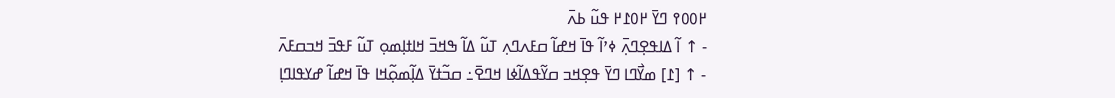߂߀߀߉ ߣߌ߫ ߂߀߁߂ ߟߎ߬ ߕߍ߫
- ↑ ߊ߬ ߡߊߟߐ߲ߣߍ߲߫ ߦߴߊ߬ ߟߊ߫ ߞߝߊ߬ ߛߓߍߣߍ߲ ߠߎ߬ ߡߊ߬ ߒߞߏ߫ ߞߊߙߊ߲ߘߋ߲ ߠߎ߬ ߓߟߏ߫ ߞߏߛߓߍ߫
- ↑ [߁] ߘߌ߯ߣߊ ߣߌ߫ ߟߐ߲ߞߏ ߛߌ߬ߟߡߊ߬ߦߊ ߞߣߐ߫߸ ߛߏ߬ߙߌ߫ ߡߊ߲߬ߘߋ߲߬ߞߊ ߟߊ߫ ߞߝߊ߬ ߝߌߟߊߣߊ߲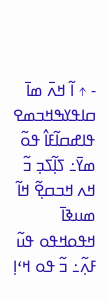- ↑ ߊ߬ ߞߍ߫ ߘߊ߫ ߛߊߟߌߒߞߏߘߐ ߟߊߝߛߊ߬ߓߊ߮ ߟߋ߬ ߘߌ߫߸ ߖߊ߲߬ߖߏ߲ ߏ߬ ߞߍ ߞߏߛߐ߲߬ ߞߊ߬ ߘߎߢߊ߫ ߞߟߋߞߟߋ ߟߎ߬ ߓߍ߲߬߸ ߏ߬ ߟߋ ߞߵߊ߲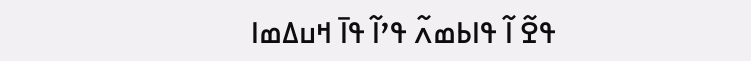ߟߐ߬ ߊ߬ ߟߊߕߘߍ߬ ߟߴߊ߬ ߟߊ߫ ߞߎߡߘߊ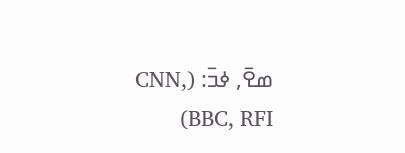ߘߐ߫, ߦߏ߫: (CNN, BBC, RFI)